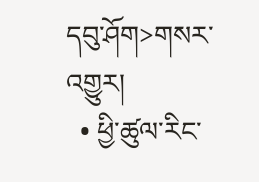དབུ་ཤོག>གསར་འགྱུར།
  • ཕྱི་ཚུལ་རིང་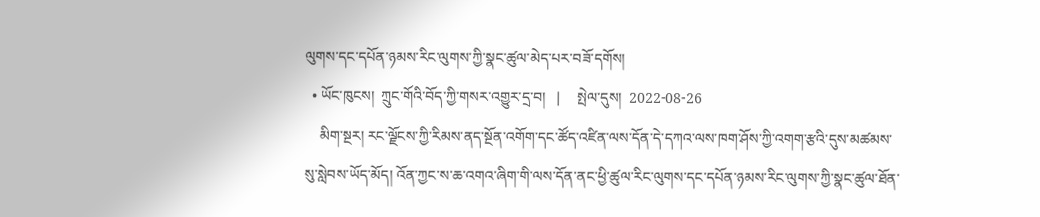ལུགས་དང་དཔོན་ཉམས་རིང་ལུགས་ཀྱི་སྣང་ཚུལ་མེད་པར་བཟོ་དགོས།
  • ཡོང་ཁུངས།  ཀྲུང་གོའི་བོད་ཀྱི་གསར་འགྱུར་དྲ་བ།   |     སྤེལ་དུས།  2022-08-26
    མིག་སྔར། རང་ལྗོངས་ཀྱི་རིམས་ནད་སྔོན་འགོག་དང་ཚོད་འཛིན་ལས་དོན་དེ་དཀའ་ལས་ཁག་ཤོས་ཀྱི་འགག་རྩའི་དུས་མཚམས་སུ་སླེབས་ཡོད་མོད། འོན་ཀྱང་ས་ཆ་འགའ་ཞིག་གི་ལས་དོན་ནང་ཕྱི་ཚུལ་རིང་ལུགས་དང་དཔོན་ཉམས་རིང་ལུགས་ཀྱི་སྣང་ཚུལ་ཐོན་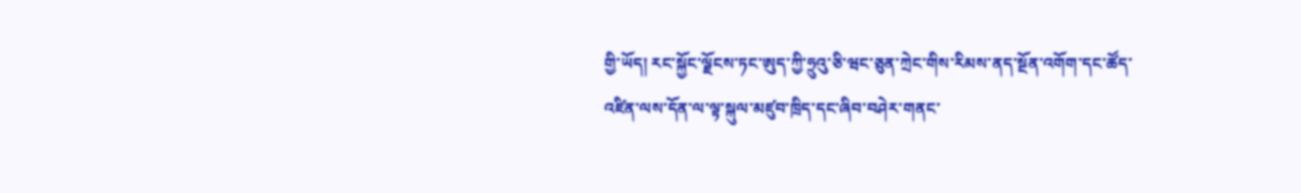གྱི་ཡོད། རང་སྐྱོང་ལྗོངས་ཏང་ཨུད་ཀྱི་ཧྲུའུ་ཅི་ཝང་ཅུན་ཀྲེང་གིས་རིམས་ནད་སྔོན་འགོག་དང་ཚོད་འཛིན་ལས་དོན་ལ་ལྟ་སྐུལ་མཛུབ་ཁྲིད་དང་ཞིབ་བཤེར་གནང་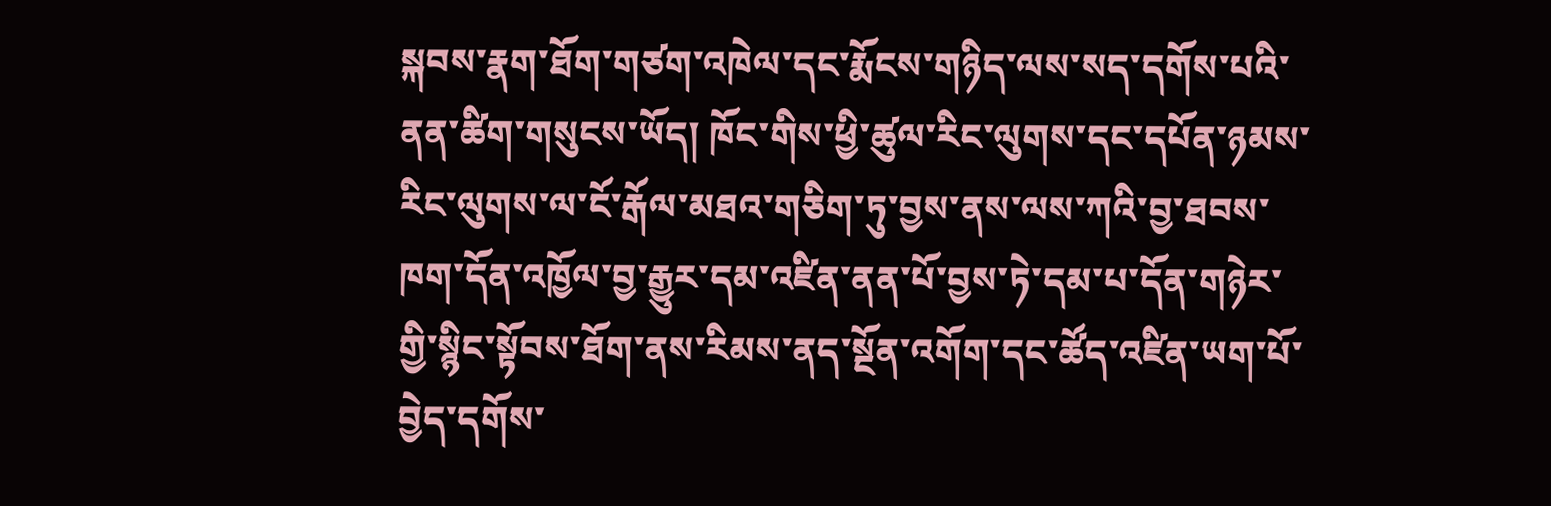སྐབས་རྣག་ཐོག་གཙག་འཁེལ་དང་རྨོངས་གཉིད་ལས་སད་དགོས་པའི་ནན་ཚིག་གསུངས་ཡོད། ཁོང་གིས་ཕྱི་ཚུལ་རིང་ལུགས་དང་དཔོན་ཉམས་རིང་ལུགས་ལ་ངོ་རྒོལ་མཐའ་གཅིག་ཏུ་བྱས་ནས་ལས་ཀའི་བྱ་ཐབས་ཁག་དོན་འཁྱོལ་བྱ་རྒྱུར་དམ་འཛིན་ནན་པོ་བྱས་ཏེ་དམ་པ་དོན་གཉེར་གྱི་སྙིང་སྟོབས་ཐོག་ནས་རིམས་ནད་སྔོན་འགོག་དང་ཚོད་འཛིན་ཡག་པོ་བྱེད་དགོས་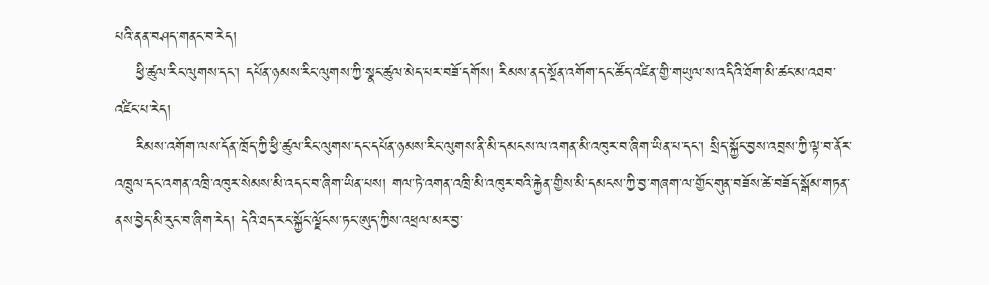པའི་ནན་བཤད་གནང་བ་རེད།
    ཕྱི་ཚུལ་རིང་ལུགས་དང་། དཔོན་ཉམས་རིང་ལུགས་ཀྱི་སྣང་ཚུལ་མེད་པར་བཟོ་དགོས། རིམས་ནད་སྔོན་འགོག་དང་ཚོད་འཛིན་གྱི་གཡུལ་ས་འདིའི་ཐོག་མི་ཚང་མ་འཐབ་འཛིང་པ་རེད།
    རིམས་འགོག་ལས་དོན་ཁྲོད་ཀྱི་ཕྱི་ཚུལ་རིང་ལུགས་དང་དཔོན་ཉམས་རིང་ལུགས་ནི་མི་དམངས་ལ་འགན་མི་འཁུར་བ་ཞིག་ཡིན་པ་དང་། སྲིད་སྐྱོང་བྱས་འབྲས་ཀྱི་ལྟ་བ་ནོར་འཁྲུལ་དང་འགན་འཁྲི་འཁུར་སེམས་མི་འདང་བ་ཞིག་ཡིན་པས། གལ་ཏེ་འགན་འཁྲི་མི་འཁུར་བའི་རྐྱེན་གྱིས་མི་དམངས་ཀྱི་བྱ་གཞག་ལ་གྱོང་གུན་བཟོས་ཚེ་བཟོད་སྒོམ་གཏན་ནས་བྱེད་མི་རུང་བ་ཞིག་རེད། དེའི་ཐད་རང་སྐྱོང་ལྗོངས་ཏང་ཨུད་ཀྱིས་འཕྲལ་མར་བྱ་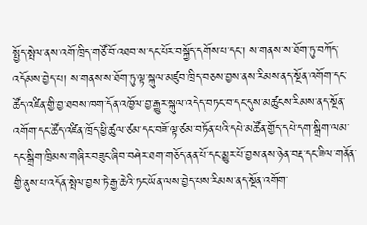སྤྱོད་སྤེལ་ནས་འགོ་ཁྲིད་གཙོ་བོ་འཐབ་ས་དང་པོར་བསྐྱོད་དགོས་པ་དང་། ས་གནས་ས་ཐོག་ཏུ་བཀོད་འདོམས་བྱེད་པ། ས་གནས་ས་ཐོག་ཏུ་ལྟ་སྐུལ་མཛུབ་ཁྲིད་བཅས་བྱས་ནས་རིམས་ནད་སྔོན་འགོག་དང་ཚོད་འཛིན་གྱི་བྱ་ཐབས་ཁག་དོན་འཁྱོལ་བྱ་རྒྱུར་སྐུལ་འདེད་བཏང་བ་དང་དུས་མཚུངས་རིམས་ནད་སྔོན་འགོག་དང་ཚོད་འཛིན་ཁྲོད་ཕྱི་ཚུལ་ཙམ་དང་བཟོ་ལྟ་ཙམ་བཏོན་པའི་དཔེ་མཚོན་གྱོད་དཔེ་དག་སྒྲིག་ལམ་དང་སྒྲིག་ཁྲིམས་གཞིར་བཟུང་ཞིབ་བཤེར་ཐག་གཅོད་ནན་པོ་དང་མྱུར་པོ་བྱས་ནས་ཉེན་བརྡ་དང་ཟིལ་གནོན་གྱི་ནུས་པ་འདོན་སྤེལ་བྱས་ཏེ་རྒྱ་ཆེའི་ཏང་ཡོན་ལས་བྱེད་པས་རིམས་ནད་སྔོན་འགོག་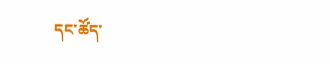དང་ཚོད་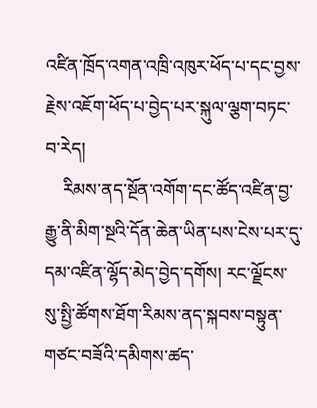འཛིན་ཁྲོད་འགན་འཁྲི་འཁུར་ཕོད་པ་དང་བྱས་རྗེས་འཇོག་ཕོད་པ་བྱེད་པར་སྐུལ་ལྕག་བཏང་བ་རེད།
    རིམས་ནད་སྔོན་འགོག་དང་ཚོད་འཛིན་བྱ་རྒྱུ་ནི་མིག་སྔའི་དོན་ཆེན་ཡིན་པས་ངེས་པར་དུ་དམ་འཛིན་ལྷོད་མེད་བྱེད་དགོས། རང་ལྗོངས་སུ་སྤྱི་ཚོགས་ཐོག་རིམས་ནད་སྐབས་བསྟུན་གཙང་བཟོའི་དམིགས་ཚད་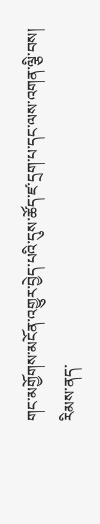གང་མགྱོགས་མངོན་འགྱུར་བྱེད་པའི་དུས་ཚོད་ཛ་དྲག་པ་དང་ལས་འགན་ལྕི་བས། རིམས་ནད་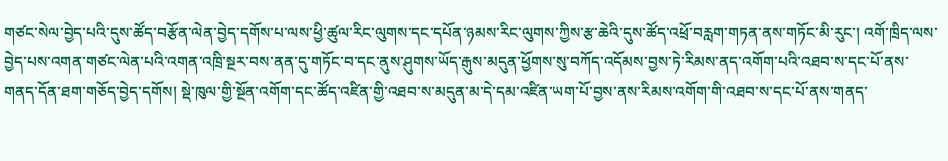གཙང་སེལ་བྱེད་པའི་དུས་ཚོད་བརྩོན་ལེན་བྱེད་དགོས་པ་ལས་ཕྱི་ཚུལ་རིང་ལུགས་དང་དཔོན་ཉམས་རིང་ལུགས་ཀྱིས་རྩ་ཆེའི་དུས་ཚོད་འཕྲོ་བརླག་གཏན་ནས་གཏོང་མི་རུང་། འགོ་ཁྲིད་ལས་བྱེད་པས་འགན་གཙང་ལེན་པའི་འགན་འཁྲི་སྔར་བས་ནན་དུ་གཏོང་བ་དང་ནུས་ཤུགས་ཡོད་རྒུས་མདུན་ཕྱོགས་སུ་བཀོད་འདོམས་བྱས་ཏེ་རིམས་ནད་འགོག་པའི་འཐབ་ས་དང་པོ་ནས་གནད་དོན་ཐག་གཅོད་བྱེད་དགོས། སྡེ་ཁུལ་གྱི་སྔོན་འགོག་དང་ཚོད་འཛིན་གྱི་འཐབ་ས་མདུན་མ་དེ་དམ་འཛིན་ཡག་པོ་བྱས་ནས་རིམས་འགོག་གི་འཐབ་ས་དང་པོ་ནས་གནད་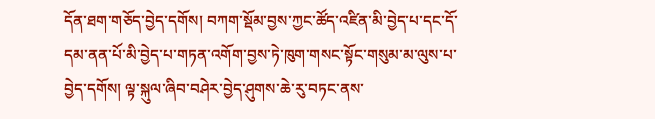དོན་ཐག་གཅོད་བྱེད་དགོས། བཀག་སྡོམ་བྱས་ཀྱང་ཚོད་འཛིན་མི་བྱེད་པ་དང་དོ་དམ་ནན་པོ་མི་བྱེད་པ་གཏན་འགོག་བྱས་ཏེ་ཁུག་གསང་སྟོང་གསུམ་མ་ལུས་པ་བྱེད་དགོས། ལྟ་སྐུལ་ཞིབ་བཤེར་བྱེད་ཤུགས་ཆེ་རུ་བཏང་ནས་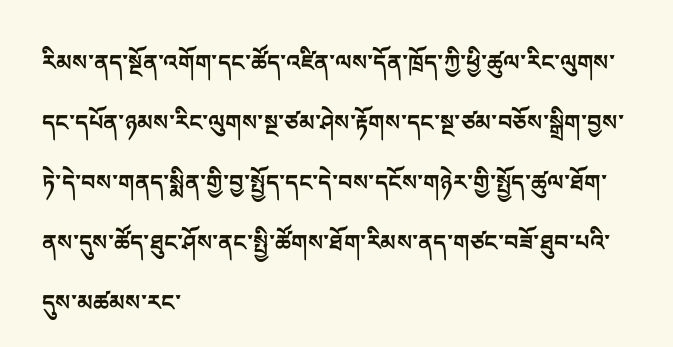རིམས་ནད་སྔོན་འགོག་དང་ཚོད་འཛིན་ལས་དོན་ཁྲོད་ཀྱི་ཕྱི་ཚུལ་རིང་ལུགས་དང་དཔོན་ཉམས་རིང་ལུགས་སྔ་ཙམ་ཤེས་རྟོགས་དང་སྔ་ཙམ་བཅོས་སྒྲིག་བྱས་ཏེ་དེ་བས་གནད་སྨིན་གྱི་བྱ་སྤྱོད་དང་དེ་བས་དངོས་གཉེར་གྱི་སྤྱོད་ཚུལ་ཐོག་ནས་དུས་ཚོད་ཐུང་ཤོས་ནང་སྤྱི་ཚོགས་ཐོག་རིམས་ནད་གཙང་བཟོ་ཐུབ་པའི་དུས་མཚམས་རང་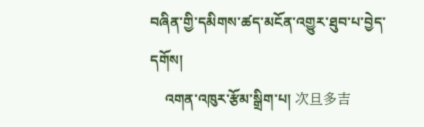བཞིན་གྱི་དམིགས་ཚད་མངོན་འགྱུར་ཐུབ་པ་བྱེད་དགོས།
    འགན་འཁུར་རྩོམ་སྒྲིག་པ། 次旦多吉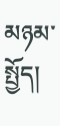མཉམ་སྤྱོད།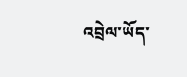འབྲེལ་ཡོད་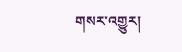གསར་འགྱུར།